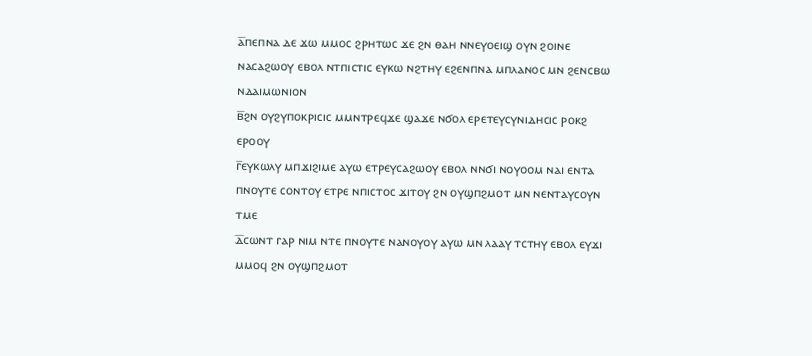ⲁ̅ⲡⲉⲡⲛⲁ ⲇⲉ ϫⲱ ⲙⲙⲟⲥ ϩⲣⲏⲧⲱⲥ ϫⲉ ϩⲛ ⲑⲁⲏ ⲛⲛⲉⲩⲟⲉⲓϣ ⲟⲩⲛ ϩⲟⲓⲛⲉ ⲛⲁⲥⲁϩⲱⲟⲩ ⲉⲃⲟⲗ ⲛⲧⲡⲓⲥⲧⲓⲥ ⲉⲩⲕⲱ ⲛϩⲧⲏⲩ ⲉϩⲉⲛⲡⲛⲁ ⲙⲡⲗⲁⲛⲟⲥ ⲙⲛ ϩⲉⲛⲥⲃⲱ ⲛⲇⲁⲓⲙⲱⲛⲓⲟⲛ
ⲃ̅ϩⲛ ⲟⲩϩⲩⲡⲟⲕⲣⲓⲥⲓⲥ ⲙⲙⲛⲧⲣⲉϥϫⲉ ϣⲁϫⲉ ⲛϭⲟⲗ ⲉⲣⲉⲧⲉⲩⲥⲩⲛⲓⲇⲏⲥⲓⲥ ⲣⲟⲕϩ ⲉⲣⲟⲟⲩ
ⲅ̅ⲉⲩⲕⲱⲗⲩ ⲙⲡϫⲓϩⲓⲙⲉ ⲁⲩⲱ ⲉⲧⲣⲉⲩⲥⲁϩⲱⲟⲩ ⲉⲃⲟⲗ ⲛⲛϭⲓ ⲛⲟⲩⲟⲟⲙ ⲛⲁⲓ ⲉⲛⲧⲁ ⲡⲛⲟⲩⲧⲉ ⲥⲟⲛⲧⲟⲩ ⲉⲧⲣⲉ ⲛⲡⲓⲥⲧⲟⲥ ϫⲓⲧⲟⲩ ϩⲛ ⲟⲩϣⲡϩⲙⲟⲧ ⲙⲛ ⲛⲉⲛⲧⲁⲩⲥⲟⲩⲛ ⲧⲙⲉ
ⲇ̅ⲥⲱⲛⲧ ⲅⲁⲣ ⲛⲓⲙ ⲛⲧⲉ ⲡⲛⲟⲩⲧⲉ ⲛⲁⲛⲟⲩⲟⲩ ⲁⲩⲱ ⲙⲛ ⲗⲁⲁⲩ ⲧⲥⲧⲏⲩ ⲉⲃⲟⲗ ⲉⲩϫⲓ ⲙⲙⲟϥ ϩⲛ ⲟⲩϣⲡϩⲙⲟⲧ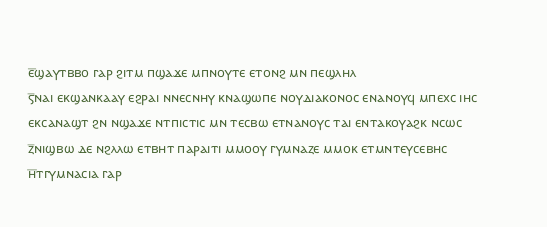ⲉ̅ϣⲁⲩⲧⲃⲃⲟ ⲅⲁⲣ ϩⲓⲧⲙ ⲡϣⲁϫⲉ ⲙⲡⲛⲟⲩⲧⲉ ⲉⲧⲟⲛϩ ⲙⲛ ⲡⲉϣⲗⲏⲗ
ⲋ̅ⲛⲁⲓ ⲉⲕϣⲁⲛⲕⲁⲁⲩ ⲉϩⲣⲁⲓ ⲛⲛⲉⲥⲛⲏⲩ ⲕⲛⲁϣⲱⲡⲉ ⲛⲟⲩⲇⲓⲁⲕⲟⲛⲟⲥ ⲉⲛⲁⲛⲟⲩϥ ⲙⲡⲉⲭⲥ ⲓⲏⲥ ⲉⲕⲥⲁⲛⲁϣⲧ ϩⲛ ⲛϣⲁϫⲉ ⲛⲧⲡⲓⲥⲧⲓⲥ ⲙⲛ ⲧⲉⲥⲃⲱ ⲉⲧⲛⲁⲛⲟⲩⲥ ⲧⲁⲓ ⲉⲛⲧⲁⲕⲟⲩⲁϩⲕ ⲛⲥⲱⲥ
ⲍ̅ⲛⲓϣⲃⲱ ⲇⲉ ⲛϩⲗⲗⲱ ⲉⲧⲃⲏⲧ ⲡⲁⲣⲁⲓⲧⲓ ⲙⲙⲟⲟⲩ ⲅⲩⲙⲛⲁⲍⲉ ⲙⲙⲟⲕ ⲉⲧⲙⲛⲧⲉⲩⲥⲉⲃⲏⲥ
ⲏ̅ⲧⲅⲩⲙⲛⲁⲥⲓⲁ ⲅⲁⲣ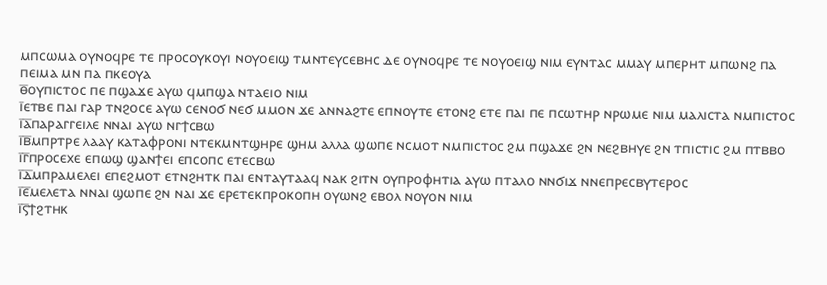ⲙⲡⲥⲱⲙⲁ ⲟⲩⲛⲟϥⲣⲉ ⲧⲉ ⲡⲣⲟⲥⲟⲩⲕⲟⲩⲓ ⲛⲟⲩⲟⲉⲓϣ ⲧⲙⲛⲧⲉⲩⲥⲉⲃⲏⲥ ⲇⲉ ⲟⲩⲛⲟϥⲣⲉ ⲧⲉ ⲛⲟⲩⲟⲉⲓϣ ⲛⲓⲙ ⲉⲩⲛⲧⲁⲥ ⲙⲙⲁⲩ ⲙⲡⲉⲣⲏⲧ ⲙⲡⲱⲛϩ ⲡⲁ ⲡⲉⲓⲙⲁ ⲙⲛ ⲡⲁ ⲡⲕⲉⲟⲩⲁ
ⲑ̅ⲟⲩⲡⲓⲥⲧⲟⲥ ⲡⲉ ⲡϣⲁϫⲉ ⲁⲩⲱ ϥⲙⲡϣⲁ ⲛⲧⲁⲉⲓⲟ ⲛⲓⲙ
ⲓ̅ⲉⲧⲃⲉ ⲡⲁⲓ ⲅⲁⲣ ⲧⲛϩⲟⲥⲉ ⲁⲩⲱ ⲥⲉⲛⲟϭ ⲛⲉϭ ⲙⲙⲟⲛ ϫⲉ ⲁⲛⲛⲁϩⲧⲉ ⲉⲡⲛⲟⲩⲧⲉ ⲉⲧⲟⲛϩ ⲉⲧⲉ ⲡⲁⲓ ⲡⲉ ⲡⲥⲱⲧⲏⲣ ⲛⲣⲱⲙⲉ ⲛⲓⲙ ⲙⲁⲗⲓⲥⲧⲁ ⲛⲙⲡⲓⲥⲧⲟⲥ
ⲓ̅ⲁ̅ⲡⲁⲣⲁⲅⲅⲉⲓⲗⲉ ⲛⲛⲁⲓ ⲁⲩⲱ ⲛⲅϯⲥⲃⲱ
ⲓ̅ⲃ̅ⲙⲡⲣⲧⲣⲉ ⲗⲁⲁⲩ ⲕⲁⲧⲁⲫⲣⲟⲛⲓ ⲛⲧⲉⲕⲙⲛⲧϣⲏⲣⲉ ϣⲏⲙ ⲁⲗⲗⲁ ϣⲱⲡⲉ ⲛⲥⲙⲟⲧ ⲛⲙⲡⲓⲥⲧⲟⲥ ϩⲙ ⲡϣⲁϫⲉ ϩⲛ ⲛⲉϩⲃⲏⲩⲉ ϩⲛ ⲧⲡⲓⲥⲧⲓⲥ ϩⲙ ⲡⲧⲃⲃⲟ
ⲓ̅ⲅ̅ⲡⲣⲟⲥⲉⲭⲉ ⲉⲡⲱϣ ϣⲁⲛϯⲉⲓ ⲉⲡⲥⲟⲡⲥ ⲉⲧⲉⲥⲃⲱ
ⲓ̅ⲇ̅ⲙⲡⲣⲁⲙⲉⲗⲉⲓ ⲉⲡⲉϩⲙⲟⲧ ⲉⲧⲛϩⲏⲧⲕ ⲡⲁⲓ ⲉⲛⲧⲁⲩⲧⲁⲁϥ ⲛⲁⲕ ϩⲓⲧⲛ ⲟⲩⲡⲣⲟⲫⲏⲧⲓⲁ ⲁⲩⲱ ⲡⲧⲁⲗⲟ ⲛⲛϭⲓϫ ⲛⲛⲉⲡⲣⲉⲥⲃⲩⲧⲉⲣⲟⲥ
ⲓ̅ⲉ̅ⲙⲉⲗⲉⲧⲁ ⲛⲛⲁⲓ ϣⲱⲡⲉ ϩⲛ ⲛⲁⲓ ϫⲉ ⲉⲣⲉⲧⲉⲕⲡⲣⲟⲕⲟⲡⲏ ⲟⲩⲱⲛϩ ⲉⲃⲟⲗ ⲛⲟⲩⲟⲛ ⲛⲓⲙ
ⲓ̅ⲋ̅ϯϩⲧⲏⲕ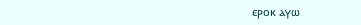ⲉⲣⲟⲕ ⲁⲩⲱ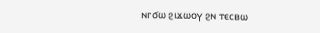ⲛⲅϭⲱ ϩⲓϫⲱⲟⲩ ϩⲛ ⲧⲉⲥⲃⲱ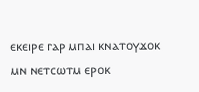ⲉⲕⲉⲓⲣⲉ ⲅⲁⲣ ⲙⲡⲁⲓ ⲕⲛⲁⲧⲟⲩϫⲟⲕ ⲙⲛ ⲛⲉⲧⲥⲱⲧⲙ ⲉⲣⲟⲕ